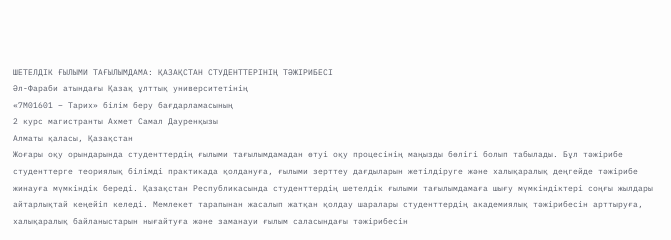ШЕТЕЛДІК ҒЫЛЫМИ ТАҒЫЛЫМДАМА: ҚАЗАҚСТАН СТУДЕНТТЕРІНІҢ ТӘЖІРИБЕСІ
Әл-Фараби атындағы Қазақ ұлттық университетінің
«7М01601 – Тарих» білім беру бағдарламасының
2 курс магистранты Ахмет Самал Дауренқызы
Алматы қаласы, Қазақстан
Жоғары оқу орындарында студенттердің ғылыми тағылымдамадан өтуі оқу процесінің маңызды бөлігі болып табылады. Бұл тәжірибе студенттерге теориялық білімді практикада қолдануға, ғылыми зерттеу дағдыларын жетілдіруге және халықаралық деңгейде тәжірибе жинауға мүмкіндік береді. Қазақстан Республикасында студенттердің шетелдік ғылыми тағылымдамаға шығу мүмкіндіктері соңғы жылдары айтарлықтай кеңейіп келеді. Мемлекет тарапынан жасалып жатқан қолдау шаралары студенттердің академиялық тәжірибесін арттыруға, халықаралық байланыстарын нығайтуға және заманауи ғылым саласындағы тәжірибесін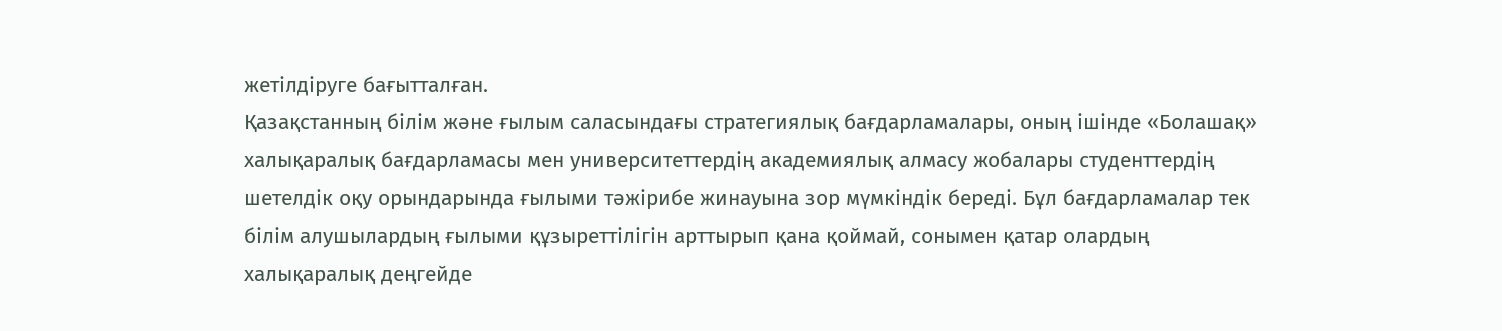жетілдіруге бағытталған.
Қазақстанның білім және ғылым саласындағы стратегиялық бағдарламалары, оның ішінде «Болашақ» халықаралық бағдарламасы мен университеттердің академиялық алмасу жобалары студенттердің шетелдік оқу орындарында ғылыми тәжірибе жинауына зор мүмкіндік береді. Бұл бағдарламалар тек білім алушылардың ғылыми құзыреттілігін арттырып қана қоймай, сонымен қатар олардың халықаралық деңгейде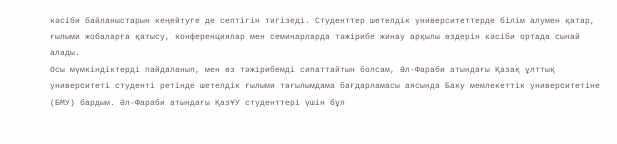кәсіби байланыстарын кеңейтуге де септігін тигізеді. Студенттер шетелдік университеттерде білім алумен қатар, ғылыми жобаларға қатысу, конференциялар мен семинарларда тәжірибе жинау арқылы өздерін кәсіби ортада сынай алады.
Осы мүмкіндіктерді пайдаланып, мен өз тәжірибемді сипаттайтын болсам, Әл-Фараби атындағы Қазақ ұлттық университеті студенті ретінде шетелдік ғылыми тағылымдама бағдарламасы аясында Баку мемлекеттік университетіне (БМУ) бардым. Әл-Фараби атындағы ҚазҰУ студенттері үшін бұл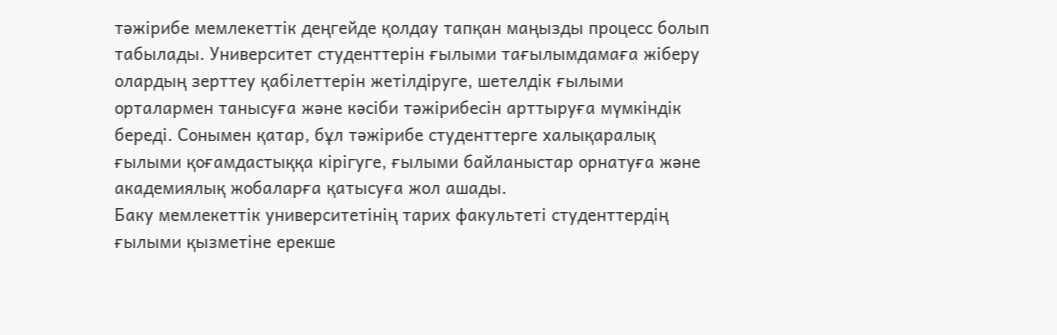тәжірибе мемлекеттік деңгейде қолдау тапқан маңызды процесс болып табылады. Университет студенттерін ғылыми тағылымдамаға жіберу олардың зерттеу қабілеттерін жетілдіруге, шетелдік ғылыми орталармен танысуға және кәсіби тәжірибесін арттыруға мүмкіндік береді. Сонымен қатар, бұл тәжірибе студенттерге халықаралық ғылыми қоғамдастыққа кірігуге, ғылыми байланыстар орнатуға және академиялық жобаларға қатысуға жол ашады.
Баку мемлекеттік университетінің тарих факультеті студенттердің ғылыми қызметіне ерекше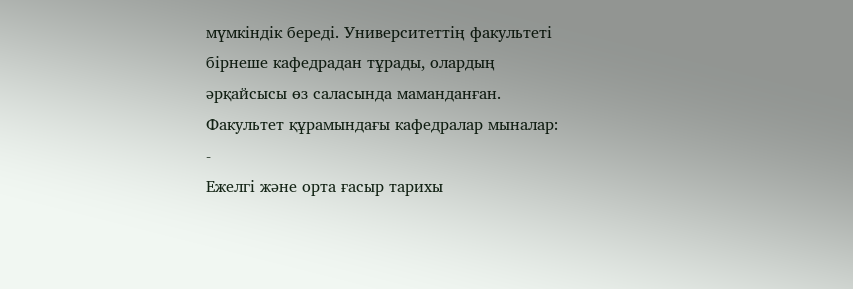мүмкіндік береді. Университеттің факультеті бірнеше кафедрадан тұрады, олардың әрқайсысы өз саласында маманданған. Факультет құрамындағы кафедралар мыналар:
-
Ежелгі және орта ғасыр тарихы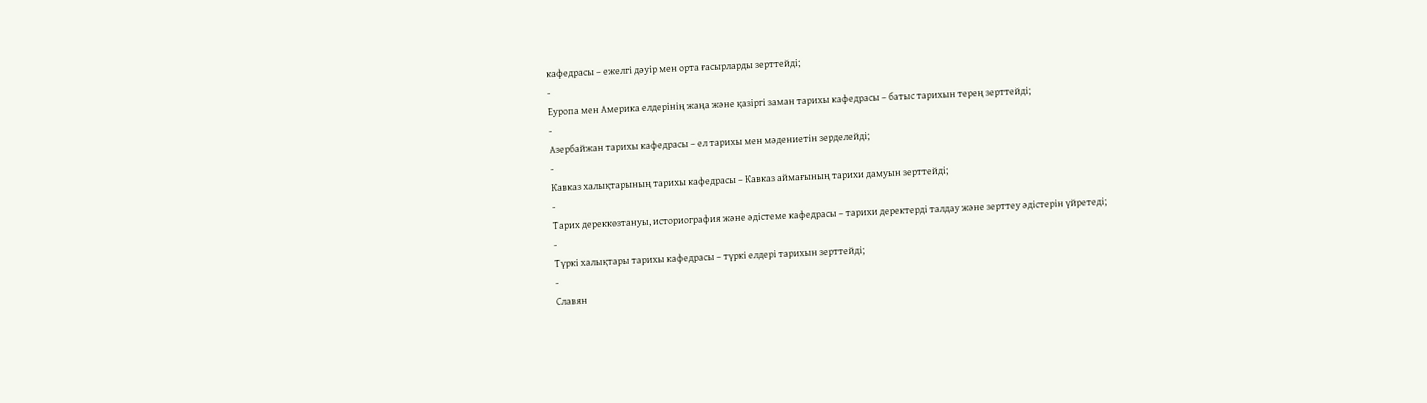кафедрасы – ежелгі дәуір мен орта ғасырларды зерттейді;
-
Еуропа мен Америка елдерінің жаңа және қазіргі заман тарихы кафедрасы – батыс тарихын терең зерттейді;
-
Азербайжан тарихы кафедрасы – ел тарихы мен мәдениетін зерделейді;
-
Кавказ халықтарының тарихы кафедрасы – Кавказ аймағының тарихи дамуын зерттейді;
-
Тарих дереккөзтануы, историография және әдістеме кафедрасы – тарихи деректерді талдау және зерттеу әдістерін үйретеді;
-
Түркі халықтары тарихы кафедрасы – түркі елдері тарихын зерттейді;
-
Славян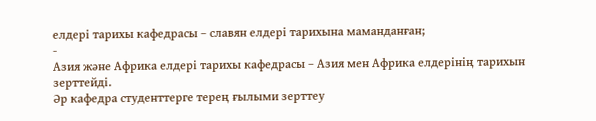елдері тарихы кафедрасы – славян елдері тарихына маманданған;
-
Азия және Африка елдері тарихы кафедрасы – Азия мен Африка елдерінің тарихын зерттейді.
Әр кафедра студенттерге терең ғылыми зерттеу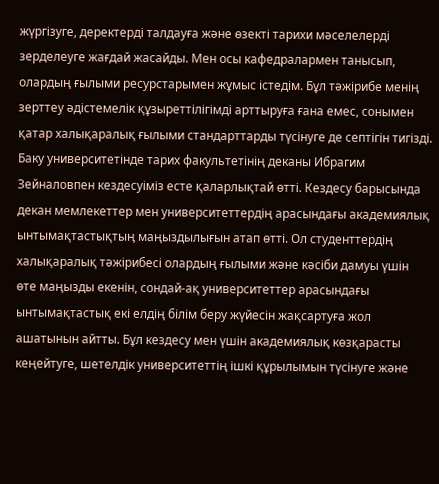жүргізуге, деректерді талдауға және өзекті тарихи мәселелерді зерделеуге жағдай жасайды. Мен осы кафедралармен танысып, олардың ғылыми ресурстарымен жұмыс істедім. Бұл тәжірибе менің зерттеу әдістемелік құзыреттілігімді арттыруға ғана емес, сонымен қатар халықаралық ғылыми стандарттарды түсінуге де септігін тигізді.
Баку университетінде тарих факультетінің деканы Ибрагим Зейналовпен кездесуіміз есте қаларлықтай өтті. Кездесу барысында декан мемлекеттер мен университеттердің арасындағы академиялық ынтымақтастықтың маңыздылығын атап өтті. Ол студенттердің халықаралық тәжірибесі олардың ғылыми және кәсіби дамуы үшін өте маңызды екенін, сондай-ақ университеттер арасындағы ынтымақтастық екі елдің білім беру жүйесін жақсартуға жол ашатынын айтты. Бұл кездесу мен үшін академиялық көзқарасты кеңейтуге, шетелдік университеттің ішкі құрылымын түсінуге және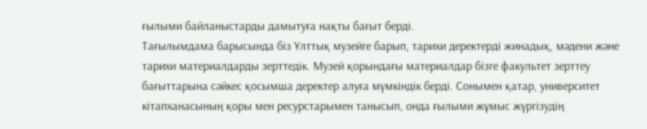ғылыми байланыстарды дамытуға нақты бағыт берді.
Тағылымдама барысында біз Ұлттық музейге барып, тарихи деректерді жинадық, мәдени және тарихи материалдарды зерттедік. Музей қорындағы материалдар бізге факультет зерттеу бағыттарына сәйкес қосымша деректер алуға мүмкіндік берді. Сонымен қатар, университет кітапханасының қоры мен ресурстарымен танысып, онда ғылыми жұмыс жүргізудің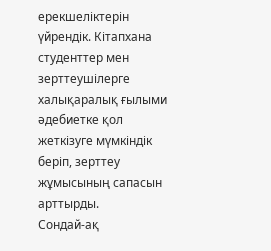ерекшеліктерін үйрендік. Кітапхана студенттер мен зерттеушілерге халықаралық ғылыми әдебиетке қол жеткізуге мүмкіндік беріп, зерттеу жұмысының сапасын арттырды.
Сондай-ақ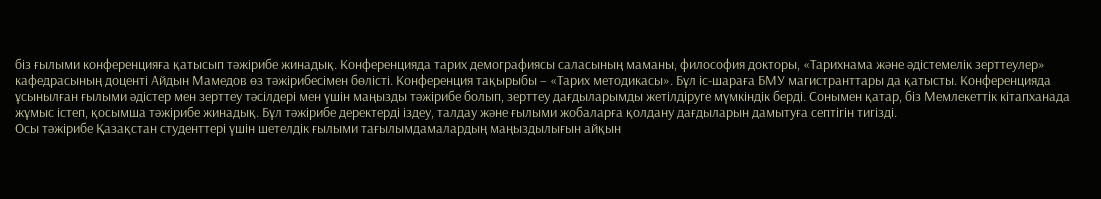біз ғылыми конференцияға қатысып тәжірибе жинадық. Конференцияда тарих демографиясы саласының маманы, философия докторы, «Тарихнама және әдістемелік зерттеулер» кафедрасының доценті Айдын Мамедов өз тәжірибесімен бөлісті. Конференция тақырыбы – «Тарих методикасы». Бұл іс-шараға БМУ магистранттары да қатысты. Конференцияда ұсынылған ғылыми әдістер мен зерттеу тәсілдері мен үшін маңызды тәжірибе болып, зерттеу дағдыларымды жетілдіруге мүмкіндік берді. Сонымен қатар, біз Мемлекеттік кітапханада жұмыс істеп, қосымша тәжірибе жинадық. Бұл тәжірибе деректерді іздеу, талдау және ғылыми жобаларға қолдану дағдыларын дамытуға септігін тигізді.
Осы тәжірибе Қазақстан студенттері үшін шетелдік ғылыми тағылымдамалардың маңыздылығын айқын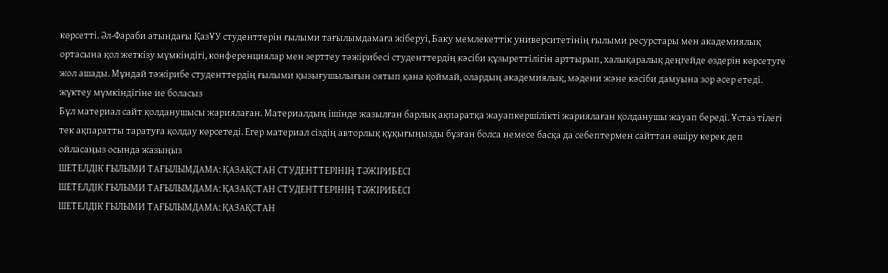көрсетті. Әл-Фараби атындағы ҚазҰУ студенттерін ғылыми тағылымдамаға жіберуі, Баку мемлекеттік университетінің ғылыми ресурстары мен академиялық ортасына қол жеткізу мүмкіндігі, конференциялар мен зерттеу тәжірибесі студенттердің кәсіби құзыреттілігін арттырып, халықаралық деңгейде өздерін көрсетуге жол ашады. Мұндай тәжірибе студенттердің ғылыми қызығушылығын оятып қана қоймай, олардың академиялық, мәдени және кәсіби дамуына зор әсер етеді.
жүктеу мүмкіндігіне ие боласыз
Бұл материал сайт қолданушысы жариялаған. Материалдың ішінде жазылған барлық ақпаратқа жауапкершілікті жариялаған қолданушы жауап береді. Ұстаз тілегі тек ақпаратты таратуға қолдау көрсетеді. Егер материал сіздің авторлық құқығыңызды бұзған болса немесе басқа да себептермен сайттан өшіру керек деп ойласаңыз осында жазыңыз
ШЕТЕЛДІК ҒЫЛЫМИ ТАҒЫЛЫМДАМА: ҚАЗАҚСТАН СТУДЕНТТЕРІНІҢ ТӘЖІРИБЕСІ
ШЕТЕЛДІК ҒЫЛЫМИ ТАҒЫЛЫМДАМА: ҚАЗАҚСТАН СТУДЕНТТЕРІНІҢ ТӘЖІРИБЕСІ
ШЕТЕЛДІК ҒЫЛЫМИ ТАҒЫЛЫМДАМА: ҚАЗАҚСТАН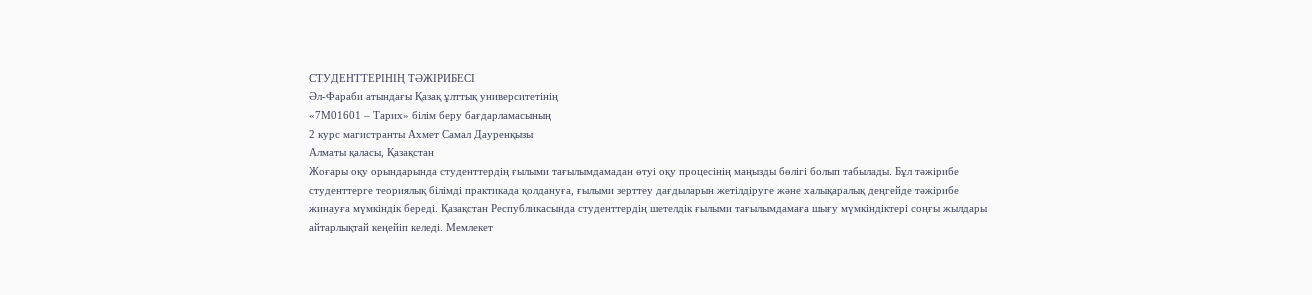СТУДЕНТТЕРІНІҢ ТӘЖІРИБЕСІ
Әл-Фараби атындағы Қазақ ұлттық университетінің
«7М01601 – Тарих» білім беру бағдарламасының
2 курс магистранты Ахмет Самал Дауренқызы
Алматы қаласы, Қазақстан
Жоғары оқу орындарында студенттердің ғылыми тағылымдамадан өтуі оқу процесінің маңызды бөлігі болып табылады. Бұл тәжірибе студенттерге теориялық білімді практикада қолдануға, ғылыми зерттеу дағдыларын жетілдіруге және халықаралық деңгейде тәжірибе жинауға мүмкіндік береді. Қазақстан Республикасында студенттердің шетелдік ғылыми тағылымдамаға шығу мүмкіндіктері соңғы жылдары айтарлықтай кеңейіп келеді. Мемлекет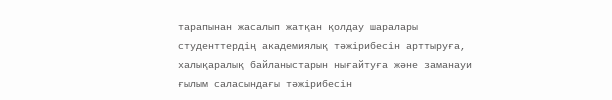тарапынан жасалып жатқан қолдау шаралары студенттердің академиялық тәжірибесін арттыруға, халықаралық байланыстарын нығайтуға және заманауи ғылым саласындағы тәжірибесін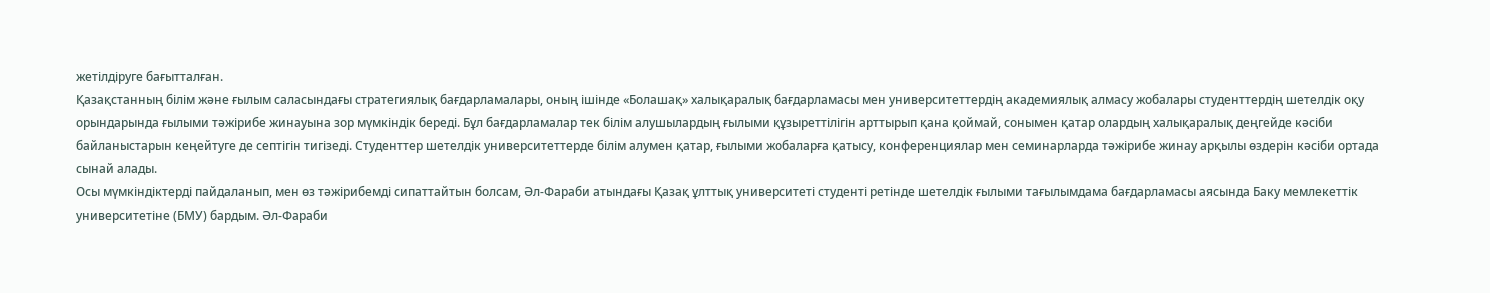жетілдіруге бағытталған.
Қазақстанның білім және ғылым саласындағы стратегиялық бағдарламалары, оның ішінде «Болашақ» халықаралық бағдарламасы мен университеттердің академиялық алмасу жобалары студенттердің шетелдік оқу орындарында ғылыми тәжірибе жинауына зор мүмкіндік береді. Бұл бағдарламалар тек білім алушылардың ғылыми құзыреттілігін арттырып қана қоймай, сонымен қатар олардың халықаралық деңгейде кәсіби байланыстарын кеңейтуге де септігін тигізеді. Студенттер шетелдік университеттерде білім алумен қатар, ғылыми жобаларға қатысу, конференциялар мен семинарларда тәжірибе жинау арқылы өздерін кәсіби ортада сынай алады.
Осы мүмкіндіктерді пайдаланып, мен өз тәжірибемді сипаттайтын болсам, Әл-Фараби атындағы Қазақ ұлттық университеті студенті ретінде шетелдік ғылыми тағылымдама бағдарламасы аясында Баку мемлекеттік университетіне (БМУ) бардым. Әл-Фараби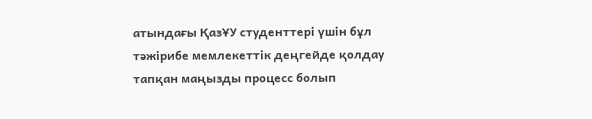атындағы ҚазҰУ студенттері үшін бұл тәжірибе мемлекеттік деңгейде қолдау тапқан маңызды процесс болып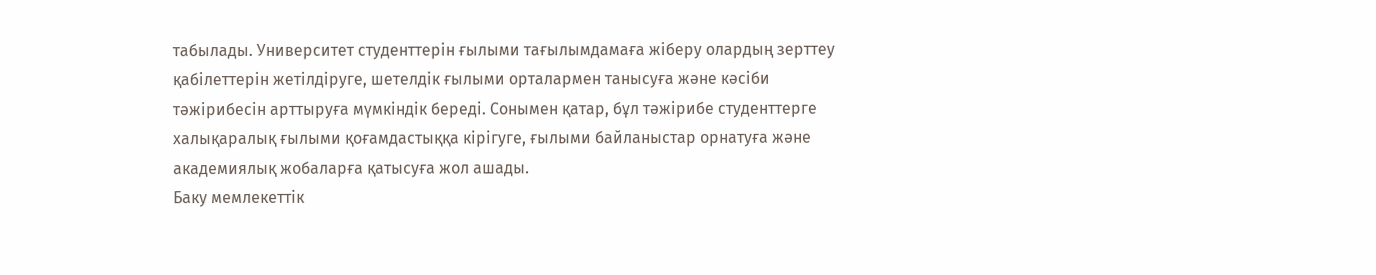табылады. Университет студенттерін ғылыми тағылымдамаға жіберу олардың зерттеу қабілеттерін жетілдіруге, шетелдік ғылыми орталармен танысуға және кәсіби тәжірибесін арттыруға мүмкіндік береді. Сонымен қатар, бұл тәжірибе студенттерге халықаралық ғылыми қоғамдастыққа кірігуге, ғылыми байланыстар орнатуға және академиялық жобаларға қатысуға жол ашады.
Баку мемлекеттік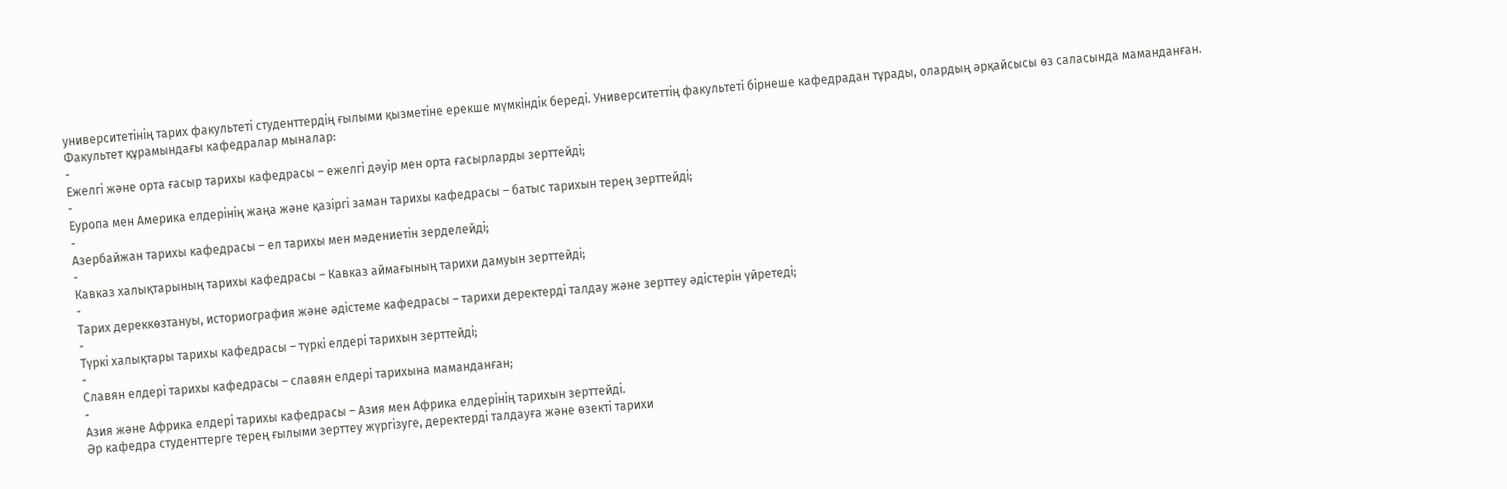университетінің тарих факультеті студенттердің ғылыми қызметіне ерекше мүмкіндік береді. Университеттің факультеті бірнеше кафедрадан тұрады, олардың әрқайсысы өз саласында маманданған. Факультет құрамындағы кафедралар мыналар:
-
Ежелгі және орта ғасыр тарихы кафедрасы – ежелгі дәуір мен орта ғасырларды зерттейді;
-
Еуропа мен Америка елдерінің жаңа және қазіргі заман тарихы кафедрасы – батыс тарихын терең зерттейді;
-
Азербайжан тарихы кафедрасы – ел тарихы мен мәдениетін зерделейді;
-
Кавказ халықтарының тарихы кафедрасы – Кавказ аймағының тарихи дамуын зерттейді;
-
Тарих дереккөзтануы, историография және әдістеме кафедрасы – тарихи деректерді талдау және зерттеу әдістерін үйретеді;
-
Түркі халықтары тарихы кафедрасы – түркі елдері тарихын зерттейді;
-
Славян елдері тарихы кафедрасы – славян елдері тарихына маманданған;
-
Азия және Африка елдері тарихы кафедрасы – Азия мен Африка елдерінің тарихын зерттейді.
Әр кафедра студенттерге терең ғылыми зерттеу жүргізуге, деректерді талдауға және өзекті тарихи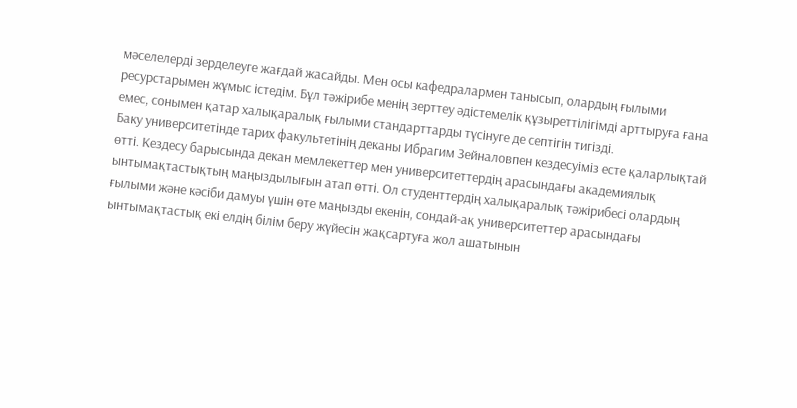мәселелерді зерделеуге жағдай жасайды. Мен осы кафедралармен танысып, олардың ғылыми ресурстарымен жұмыс істедім. Бұл тәжірибе менің зерттеу әдістемелік құзыреттілігімді арттыруға ғана емес, сонымен қатар халықаралық ғылыми стандарттарды түсінуге де септігін тигізді.
Баку университетінде тарих факультетінің деканы Ибрагим Зейналовпен кездесуіміз есте қаларлықтай өтті. Кездесу барысында декан мемлекеттер мен университеттердің арасындағы академиялық ынтымақтастықтың маңыздылығын атап өтті. Ол студенттердің халықаралық тәжірибесі олардың ғылыми және кәсіби дамуы үшін өте маңызды екенін, сондай-ақ университеттер арасындағы ынтымақтастық екі елдің білім беру жүйесін жақсартуға жол ашатынын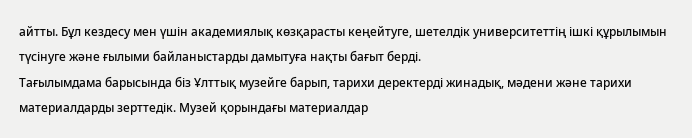айтты. Бұл кездесу мен үшін академиялық көзқарасты кеңейтуге, шетелдік университеттің ішкі құрылымын түсінуге және ғылыми байланыстарды дамытуға нақты бағыт берді.
Тағылымдама барысында біз Ұлттық музейге барып, тарихи деректерді жинадық, мәдени және тарихи материалдарды зерттедік. Музей қорындағы материалдар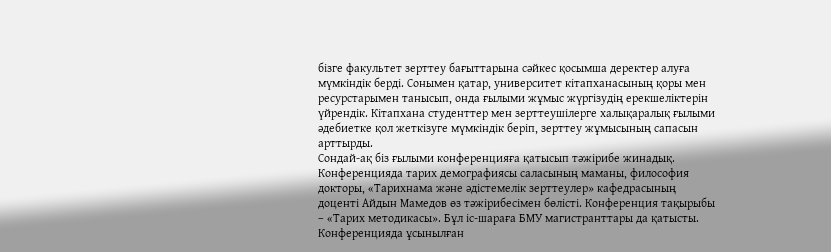бізге факультет зерттеу бағыттарына сәйкес қосымша деректер алуға мүмкіндік берді. Сонымен қатар, университет кітапханасының қоры мен ресурстарымен танысып, онда ғылыми жұмыс жүргізудің ерекшеліктерін үйрендік. Кітапхана студенттер мен зерттеушілерге халықаралық ғылыми әдебиетке қол жеткізуге мүмкіндік беріп, зерттеу жұмысының сапасын арттырды.
Сондай-ақ біз ғылыми конференцияға қатысып тәжірибе жинадық. Конференцияда тарих демографиясы саласының маманы, философия докторы, «Тарихнама және әдістемелік зерттеулер» кафедрасының доценті Айдын Мамедов өз тәжірибесімен бөлісті. Конференция тақырыбы – «Тарих методикасы». Бұл іс-шараға БМУ магистранттары да қатысты. Конференцияда ұсынылған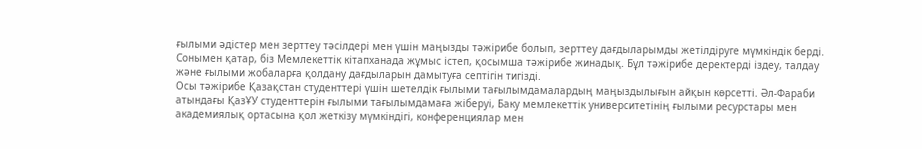ғылыми әдістер мен зерттеу тәсілдері мен үшін маңызды тәжірибе болып, зерттеу дағдыларымды жетілдіруге мүмкіндік берді. Сонымен қатар, біз Мемлекеттік кітапханада жұмыс істеп, қосымша тәжірибе жинадық. Бұл тәжірибе деректерді іздеу, талдау және ғылыми жобаларға қолдану дағдыларын дамытуға септігін тигізді.
Осы тәжірибе Қазақстан студенттері үшін шетелдік ғылыми тағылымдамалардың маңыздылығын айқын көрсетті. Әл-Фараби атындағы ҚазҰУ студенттерін ғылыми тағылымдамаға жіберуі, Баку мемлекеттік университетінің ғылыми ресурстары мен академиялық ортасына қол жеткізу мүмкіндігі, конференциялар мен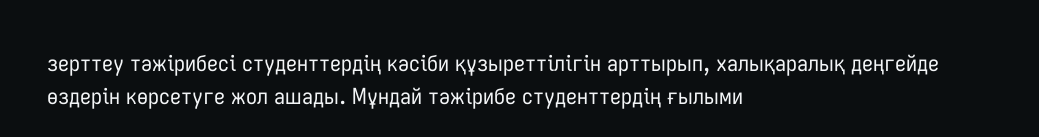зерттеу тәжірибесі студенттердің кәсіби құзыреттілігін арттырып, халықаралық деңгейде өздерін көрсетуге жол ашады. Мұндай тәжірибе студенттердің ғылыми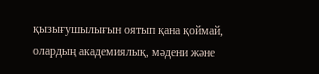қызығушылығын оятып қана қоймай, олардың академиялық, мәдени және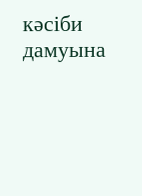кәсіби дамуына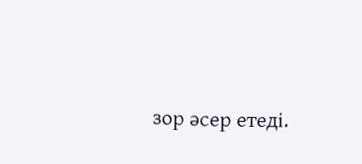зор әсер етеді.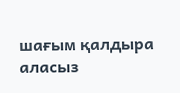шағым қалдыра аласыз